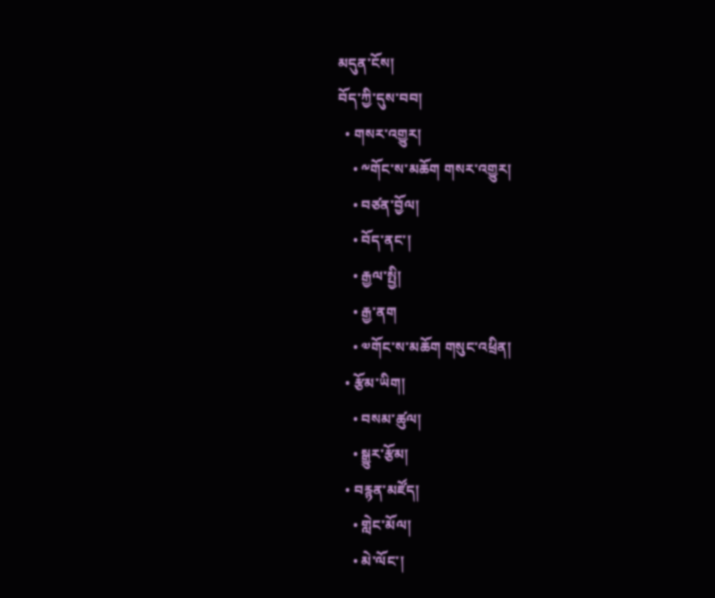མདུན་ངོས།
བོད་ཀྱི་དུས་བབ།
  • གསར་འགྱུར།
    • ༸གོང་ས་མཆོག གསར་འགྱུར།
    • བཙན་བྱོལ།
    • བོད་ནང་།
    • རྒྱལ་སྤྱི།
    • རྒྱ་ནག
    • ༧གོང་ས་མཆོག གསུང་འཕྲིན།
  • རྩོམ་ཡིག།
    • བསམ་ཚུལ།
    • སྒྱུར་རྩོམ།
  • བརྙན་མཛོད།
    • གླེང་མོལ།
    • མེ་ལོང་།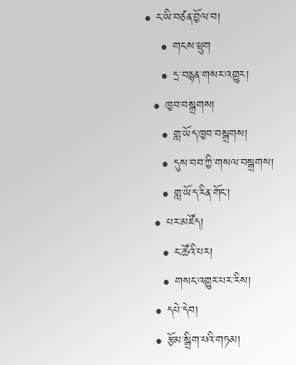• ང་ཡི་བཙན་བྱོལ་བ།
    • གངས་ཕྲུག
    • དྲ་བརྙན་གསར་འགྱུར།
  • ཁྱབ་བསྒྲགས།
    • གླ་ཡོད་ཁྱབ་བསྒྲགས།
    • དུས་བབ་ཀྱི་གསལ་བསྒྲགས།
    • གླ་ཡོད་རིན་གོང་།
  • པར་མཛོད།
    • ང་ཚོའི་པར།
    • གསང་འགྱུར་པར་རིས།
  • དཔེ་དེབ།
  • རྩོམ་སྒྲིག་པའི་གཏམ།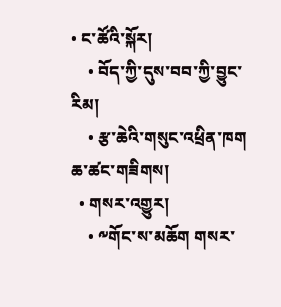• ང་ཚོའི་སྐོར།
    • བོད་ཀྱི་དུས་བབ་ཀྱི་བྱུང་རིམ།
    • རྩ་ཆེའི་གསུང་འཕྲིན་ཁག
ཆ་ཚང་གཟིགས།
  • གསར་འགྱུར།
    • ༸གོང་ས་མཆོག གསར་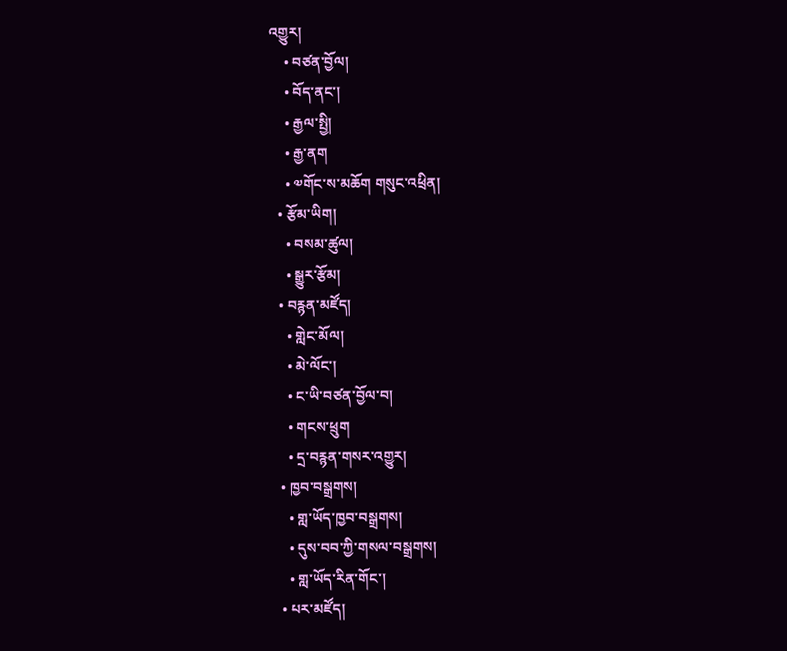འགྱུར།
    • བཙན་བྱོལ།
    • བོད་ནང་།
    • རྒྱལ་སྤྱི།
    • རྒྱ་ནག
    • ༧གོང་ས་མཆོག གསུང་འཕྲིན།
  • རྩོམ་ཡིག།
    • བསམ་ཚུལ།
    • སྒྱུར་རྩོམ།
  • བརྙན་མཛོད།
    • གླེང་མོལ།
    • མེ་ལོང་།
    • ང་ཡི་བཙན་བྱོལ་བ།
    • གངས་ཕྲུག
    • དྲ་བརྙན་གསར་འགྱུར།
  • ཁྱབ་བསྒྲགས།
    • གླ་ཡོད་ཁྱབ་བསྒྲགས།
    • དུས་བབ་ཀྱི་གསལ་བསྒྲགས།
    • གླ་ཡོད་རིན་གོང་།
  • པར་མཛོད།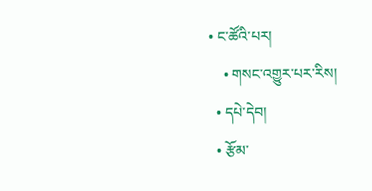• ང་ཚོའི་པར།
    • གསང་འགྱུར་པར་རིས།
  • དཔེ་དེབ།
  • རྩོམ་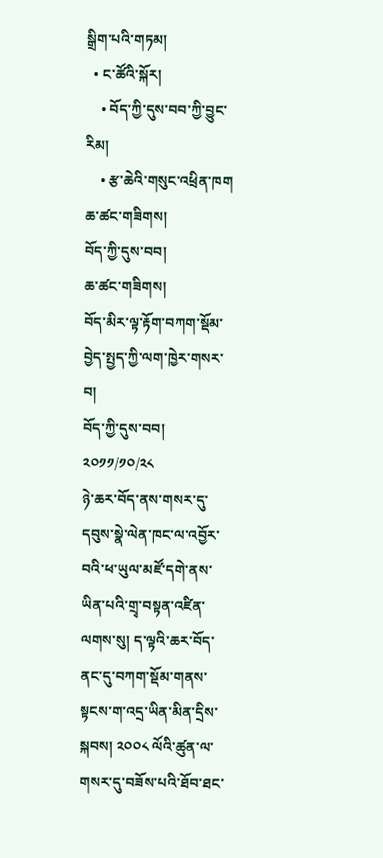སྒྲིག་པའི་གཏམ།
  • ང་ཚོའི་སྐོར།
    • བོད་ཀྱི་དུས་བབ་ཀྱི་བྱུང་རིམ།
    • རྩ་ཆེའི་གསུང་འཕྲིན་ཁག
ཆ་ཚང་གཟིགས།
བོད་ཀྱི་དུས་བབ།
ཆ་ཚང་གཟིགས།
བོད་མིར་ལྟ་རྟོག་བཀག་སྡོམ་བྱེད་སྤྱད་ཀྱི་ལག་ཁྱེར་གསར་བ།
བོད་ཀྱི་དུས་བབ།
༢༠༡༡/༡༠/༢༨
ཉེ་ཆར་བོད་ནས་གསར་དུ་དབུས་སྣེ་ལེན་ཁང་ལ་འབྱོར་བའི་ཕ་ཡུལ་མཛོ་དགེ་ནས་ཡིན་པའི་གྲྭ་བསྟན་འཛིན་ལགས་སུ། ད་ལྟའི་ཆར་བོད་ནང་དུ་བཀག་སྡོམ་གནས་སྟངས་ག་འདྲ་ཡིན་མིན་དྲིས་སྐབས། ༢༠༠༨ ལོའི་ཚུན་ལ་གསར་དུ་བཟོས་པའི་ཐོབ་ཐང་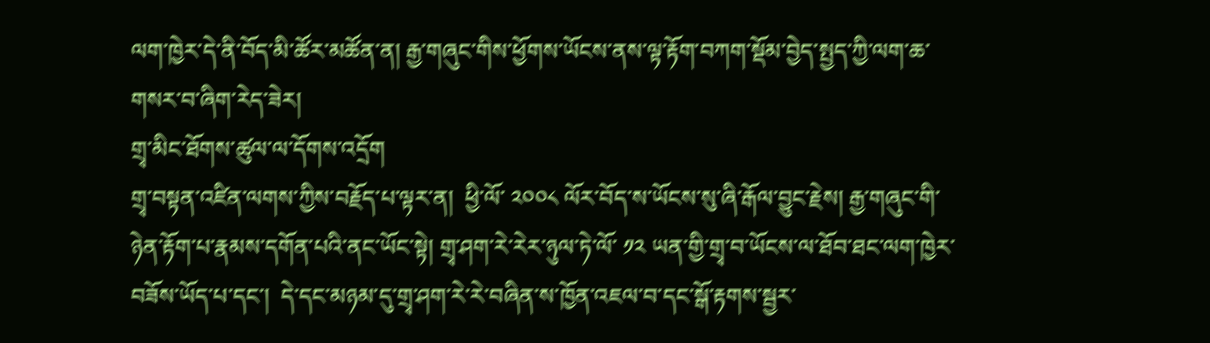ལག་ཁྱེར་དེ་ནི་བོད་མི་ཚོར་མཚོན་ན། རྒྱ་གཞུང་གིས་ཕྱོགས་ཡོངས་ནས་ལྟ་རྟོག་བཀག་སྡོམ་བྱེད་སྤྱད་ཀྱི་ལག་ཆ་གསར་བ་ཞིག་རེད་ཟེར།
གྲྭ་མིང་ཐོགས་ཚུལ་ལ་དོགས་འདྲོག
གྲྭ་བསྟན་འཛིན་ལགས་ཀྱིས་བརྗོད་པ་ལྟར་ན།  ཕྱི་ལོ་ ༢༠༠༨ ལོར་བོད་ས་ཡོངས་སུ་ཞི་རྒོལ་བྱུང་རྗེས། རྒྱ་གཞུང་གི་ཉེན་རྟོག་པ་རྣམས་དགོན་པའི་ནང་ཡོང་སྟེ། གྲྭ་ཤག་རེ་རེར་ཉུལ་ཏེ་ལོ་ ༡༢ ཡན་གྱི་གྲྭ་བ་ཡོངས་ལ་ཐོབ་ཐང་ལག་ཁྱེར་བཟོས་ཡོད་པ་དང་།  དེ་དང་མཉམ་དུ་གྲྭ་ཤག་རེ་རེ་བཞིན་ས་ཁྱོན་འཇལ་བ་དང་སྒོ་རྟགས་སྦྱར་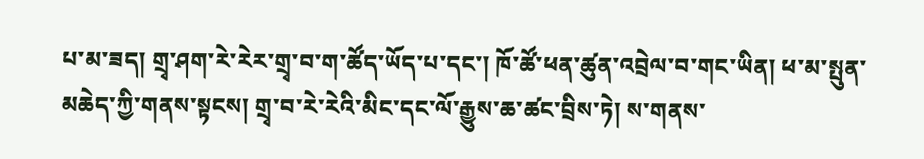པ་མ་ཟད། གྲྭ་ཤག་རེ་རེར་གྲྭ་བ་ག་ཚོད་ཡོད་པ་དང་། ཁོ་ཚོ་ཕན་ཚུན་འབྲེལ་བ་གང་ཡིན། ཕ་མ་སྤུན་མཆེད་ཀྱི་གནས་སྟངས། གྲྭ་བ་རེ་རེའི་མིང་དང་ལོ་རྒྱུས་ཆ་ཚང་བྲིས་ཏེ། ས་གནས་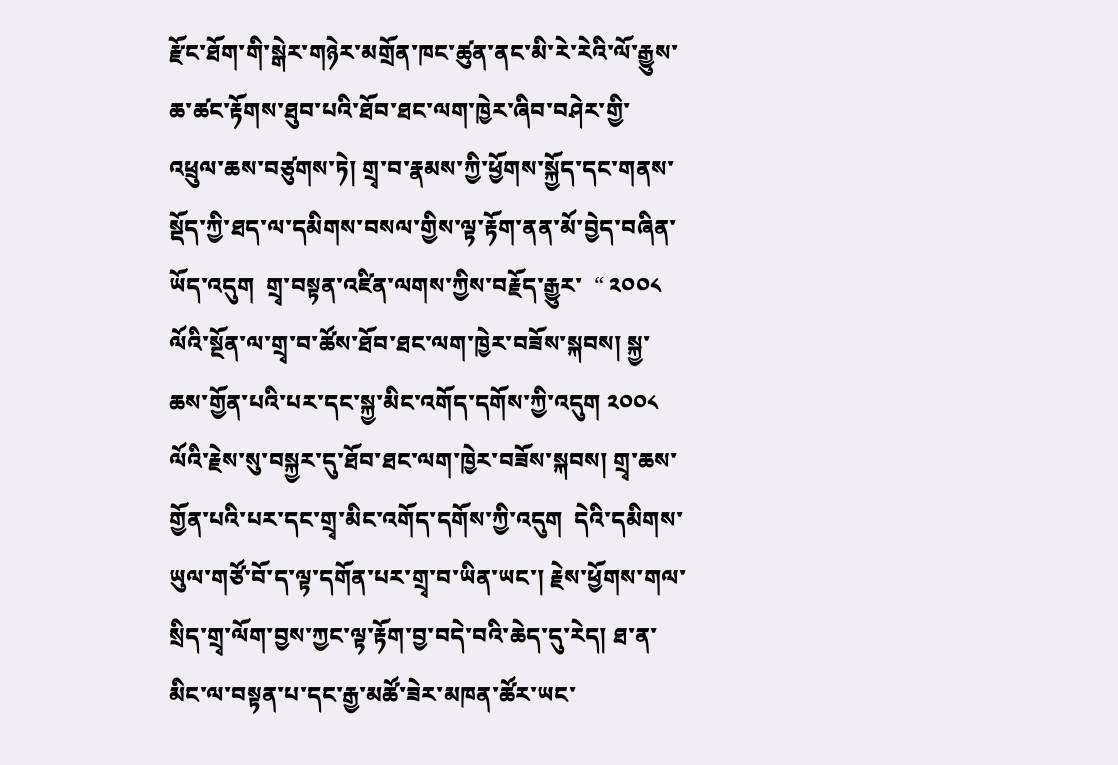རྫོང་ཐོག་གི་སྒེར་གཉེར་མགྲོན་ཁང་ཚུན་ནང་མི་རེ་རེའི་ལོ་རྒྱུས་ཆ་ཚང་རྟོགས་ཐུབ་པའི་ཐོབ་ཐང་ལག་ཁྱེར་ཞིབ་བཤེར་གྱི་འཕྲུལ་ཆས་བཙུགས་ཏེ། གྲྭ་བ་རྣམས་ཀྱི་ཕྱོགས་སྐྱོད་དང་གནས་སྡོད་ཀྱི་ཐད་ལ་དམིགས་བསལ་གྱིས་ལྟ་རྟོག་ནན་མོ་བྱེད་བཞིན་ཡོད་འདུག  གྲྭ་བསྟན་འཛིན་ལགས་ཀྱིས་བརྗོད་རྒྱུར་  “ ༢༠༠༨ ལོའི་སྔོན་ལ་གྲྭ་བ་ཚོས་ཐོབ་ཐང་ལག་ཁྱེར་བཟོས་སྐབས། སྐྱ་ཆས་གྱོན་པའི་པར་དང་སྐྱ་མིང་འགོད་དགོས་ཀྱི་འདུག ༢༠༠༨ ལོའི་རྗེས་སུ་བསྐྱར་དུ་ཐོབ་ཐང་ལག་ཁྱེར་བཟོས་སྐབས། གྲྭ་ཆས་གྱོན་པའི་པར་དང་གྲྭ་མིང་འགོད་དགོས་ཀྱི་འདུག  དེའི་དམིགས་ཡུལ་གཙོ་བོ་ད་ལྟ་དགོན་པར་གྲྭ་བ་ཡིན་ཡང་། རྗེས་ཕྱོགས་གལ་སྲིད་གྲྭ་ལོག་བྱས་ཀྱང་ལྟ་རྟོག་བྱ་བདེ་བའི་ཆེད་དུ་རེད། ཐ་ན་མིང་ལ་བསྟན་པ་དང་རྒྱ་མཚོ་ཟེར་མཁན་ཚོར་ཡང་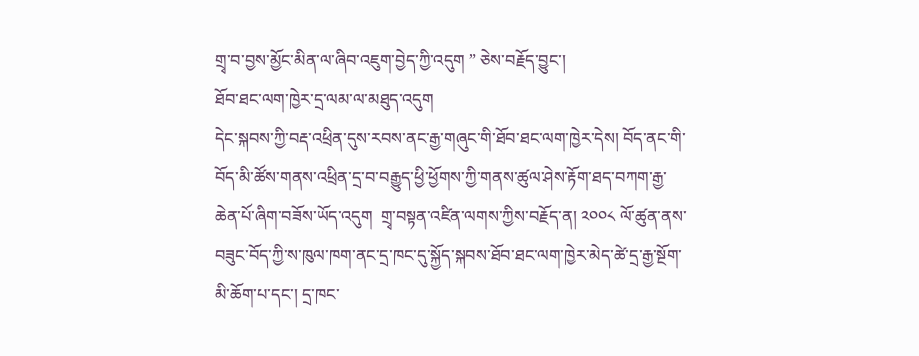གྲྭ་བ་བྱས་མྱོང་མིན་ལ་ཞིབ་འཇུག་བྱེད་ཀྱི་འདུག ” ཅེས་བརྗོད་བྱུང་།
ཐོབ་ཐང་ལག་ཁྱེར་དྲ་ལམ་ལ་མཐུད་འདུག
དེང་སྐབས་ཀྱི་བརྡ་འཕྲིན་དུས་རབས་ནང་རྒྱ་གཞུང་གི་ཐོབ་ཐང་ལག་ཁྱེར་དེས། བོད་ནང་གི་བོད་མི་ཚོས་གནས་འཕྲིན་དྲ་བ་བརྒྱུད་ཕྱི་ཕྱོགས་ཀྱི་གནས་ཚུལ་ཤེས་རྟོག་ཐད་བཀག་རྒྱ་ཆེན་པོ་ཞིག་བཟོས་ཡོད་འདུག  གྲྭ་བསྟན་འཛིན་ལགས་ཀྱིས་བརྗོད་ན། ༢༠༠༨ ལོ་ཚུན་ནས་བཟུང་བོད་ཀྱི་ས་ཁུལ་ཁག་ནང་དྲ་ཁང་དུ་སྐྱོད་སྐབས་ཐོབ་ཐང་ལག་ཁྱེར་མེད་ཚེ་དྲ་རྒྱ་སྔོག་མི་ཆོག་པ་དང་། དྲ་ཁང་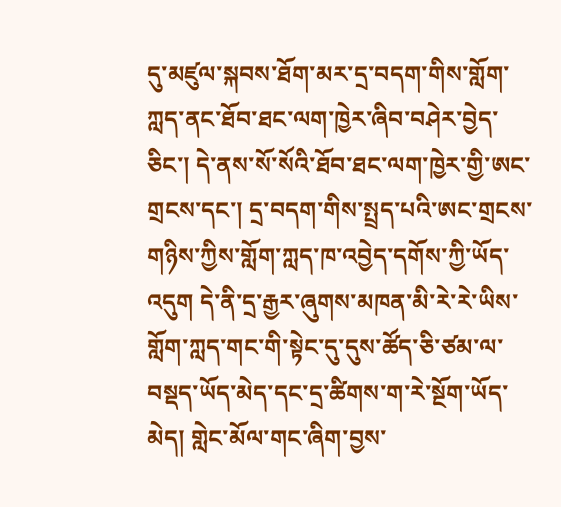དུ་མཛུལ་སྐབས་ཐོག་མར་དྲ་བདག་གིས་གློག་ཀླད་ནང་ཐོབ་ཐང་ལག་ཁྱེར་ཞིབ་བཤེར་བྱེད་ཅིང་། དེ་ནས་སོ་སོའི་ཐོབ་ཐང་ལག་ཁྱེར་གྱི་ཨང་གྲངས་དང་། དྲ་བདག་གིས་སྤྲད་པའི་ཨང་གྲངས་གཉིས་ཀྱིས་གློག་ཀླད་ཁ་འབྱེད་དགོས་ཀྱི་ཡོད་འདུག དེ་ནི་དྲ་རྒྱར་ཞུགས་མཁན་མི་རེ་རེ་ཡིས་གློག་ཀླད་གང་གི་སྟེང་དུ་དུས་ཚོད་ཅི་ཙམ་ལ་བསྡད་ཡོད་མེད་དང་དྲ་ཚིགས་ག་རེ་སྔོག་ཡོད་མེད། གླེང་མོལ་གང་ཞིག་བྱས་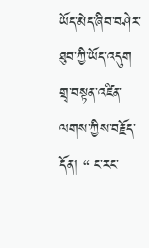ཡོད་མེད་ཞིབ་བཤེར་ཐུབ་ཀྱི་ཡོད་འདུག  གྲྭ་བསྟན་འཛིན་ལགས་ཀྱིས་བརྗོད་དོན། “ ང་རང་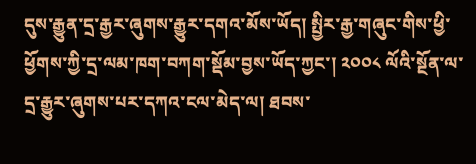དུས་རྒྱུན་དྲ་རྒྱར་ཞུགས་རྒྱུར་དགའ་མོས་ཡོད། སྤྱིར་རྒྱ་གཞུང་གིས་ཕྱི་ཕྱོགས་ཀྱི་དྲ་ལམ་ཁག་བཀག་སྡོམ་བྱས་ཡོད་ཀྱང་། ༢༠༠༨ ལོའི་སྔོན་ལ་དྲ་རྒྱུར་ཞུགས་པར་དཀའ་ངལ་མེད་ལ། ཐབས་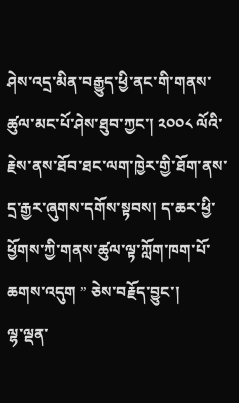ཤེས་འདྲ་མིན་བརྒྱུད་ཕྱི་ནང་གི་གནས་ཚུལ་མང་པོ་ཤེས་ཐུབ་ཀྱང་། ༢༠༠༨ ལོའི་རྗེས་ནས་ཐོབ་ཐང་ལག་ཁྱེར་གྱི་ཐོག་ནས་དྲ་རྒྱར་ཞུགས་དགོས་སྟབས། ད་ཆར་ཕྱི་ཕྱོགས་ཀྱི་གནས་ཚུལ་ལྟ་ཀློག་ཁག་པོ་ཆགས་འདུག ” ཅེས་བརྗོད་བྱུང་།
ལྷ་ལྡན་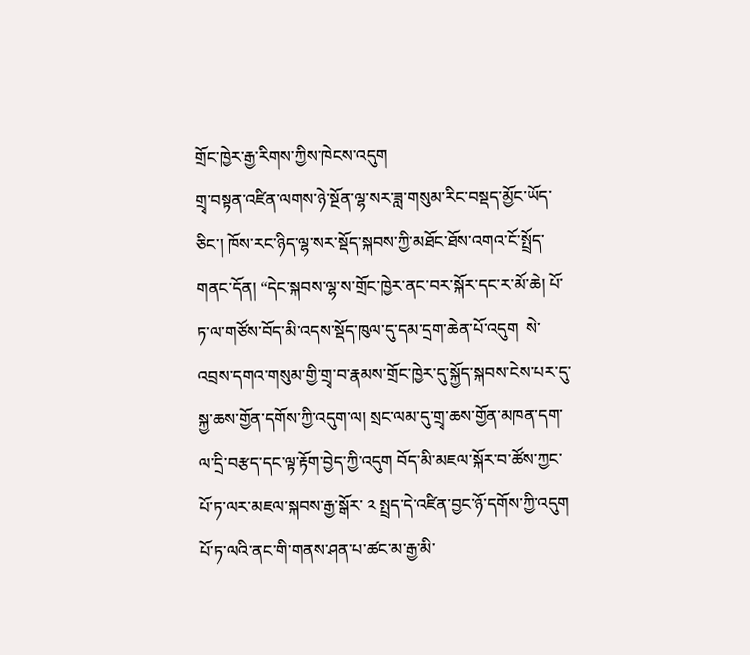གྲོང་ཁྱེར་རྒྱ་རིགས་ཀྱིས་ཁེངས་འདུག
གྲྭ་བསྟན་འཛིན་ལགས་ཉེ་སྔོན་ལྷ་སར་ཟླ་གསུམ་རིང་བསྡད་མྱོང་ཡོད་ཅིང་། ཁོས་རང་ཉིད་ལྷ་སར་སྡོད་སྐབས་ཀྱི་མཐོང་ཐོས་འགའ་ངོ་སྤྲོད་གནང་དོན། “དེང་སྐབས་ལྷ་ས་གྲོང་ཁྱེར་ནང་བར་སྐོར་དང་ར་མོ་ཆེ། པོ་ཏ་ལ་གཙོས་བོད་མི་འདས་སྡོད་ཁུལ་དུ་དམ་དྲག་ཆེན་པོ་འདུག  སེ་འབྲས་དགའ་གསུམ་གྱི་གྲྭ་བ་རྣམས་གྲོང་ཁྱེར་དུ་སྐྱོད་སྐབས་ངེས་པར་དུ་སྐྱ་ཆས་གྱོན་དགོས་ཀྱི་འདུག་ལ། སྲང་ལམ་དུ་གྲྭ་ཆས་གྱོན་མཁན་དག་ལ་དྲི་བརྩད་དང་ལྟ་རྟོག་བྱེད་ཀྱི་འདུག བོད་མི་མཇལ་སྐོར་བ་ཚོས་ཀྱང་པོ་ཏ་ལར་མཇལ་སྐབས་རྒྱ་སྒོར་ ༢ སྤྲད་དེ་འཛིན་བྱང་ཉོ་དགོས་ཀྱི་འདུག  པོ་ཏ་ལའི་ནང་གི་གནས་ཤན་པ་ཚང་མ་རྒྱ་མི་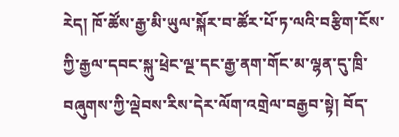རེད། ཁོ་ཚོས་རྒྱ་མི་ཡུལ་སྐོར་བ་ཚོར་པོ་ཏ་ལའི་བརྩིག་ངོས་ཀྱི་རྒྱལ་དབང་སྐུ་ཕྲེང་ལྔ་དང་རྒྱ་ནག་གོང་མ་ལྷན་དུ་ཁྲི་བཞུགས་ཀྱི་ལྡེབས་རིས་དེར་ལོག་འགྲེལ་བརྒྱབ་སྟེ། བོད་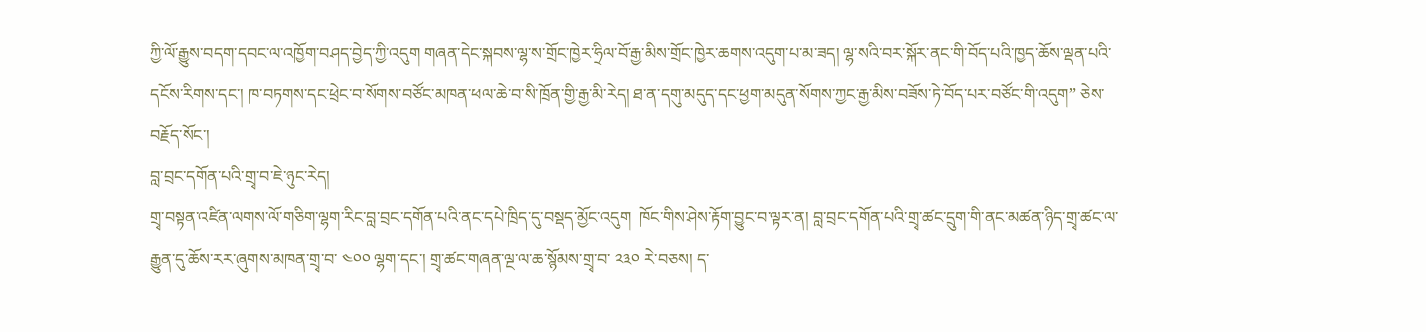ཀྱི་ལོ་རྒྱུས་བདག་དབང་ལ་འཁྱོག་བཤད་བྱེད་ཀྱི་འདུག གཞན་དེང་སྐབས་ལྷ་ས་གྲོང་ཁྱེར་ཧྲིལ་བོ་རྒྱ་མིས་གྲོང་ཁྱེར་ཆགས་འདུག་པ་མ་ཟད། ལྷ་སའི་བར་སྐོར་ནང་གི་བོད་པའི་ཁྱད་ཆོས་ལྡན་པའི་དངོས་རིགས་དང་། ཁ་བཏགས་དང་ཕྲེང་བ་སོགས་བཙོང་མཁན་ཕལ་ཆེ་བ་སི་ཁྲོན་གྱི་རྒྱ་མི་རེད། ཐ་ན་དགུ་མདུད་དང་ཕྱག་མདུན་སོགས་ཀྱང་རྒྱ་མིས་བཟོས་ཏེ་བོད་པར་བཙོང་གི་འདུག” ཅེས་བརྗོད་སོང་།
བླ་བྲང་དགོན་པའི་གྲྭ་བ་ཇེ་ཉུང་རེད།
གྲྭ་བསྟན་འཛིན་ལགས་ལོ་གཅིག་ལྷག་རིང་བླ་བྲང་དགོན་པའི་ནང་དཔེ་ཁྲིད་དུ་བསྡད་མྱོང་འདུག  ཁོང་གིས་ཤེས་རྟོག་བྱུང་བ་ལྟར་ན། བླ་བྲང་དགོན་པའི་གྲྭ་ཚང་དྲུག་གི་ནང་མཚན་ཉིད་གྲྭ་ཚང་ལ་རྒྱུན་དུ་ཆོས་རར་ཞུགས་མཁན་གྲྭ་བ་ ༤༠༠ ལྷག་དང་། གྲྭ་ཚང་གཞན་ལྔ་ལ་ཆ་སྙོམས་གྲྭ་བ་ ༢༣༠ རེ་བཅས། ད་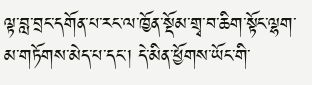ལྟ་བླ་བྲང་དགོན་པ་རང་ལ་ཁྱོན་སྡོམ་གྲྭ་བ་ཆིག་སྟོང་ལྷག་མ་གཏོགས་མེད་པ་དང་། དེ་མིན་ཕྱོགས་ཡོང་གི་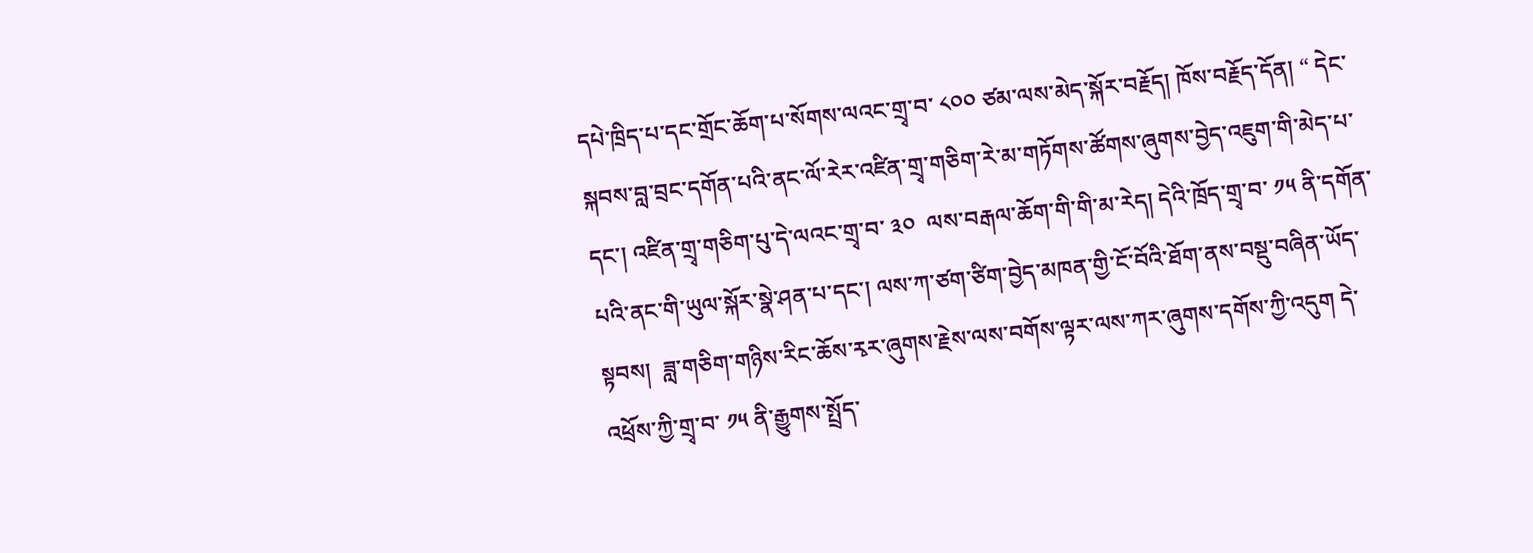དཔེ་ཁྲིད་པ་དང་གྲོང་ཆོག་པ་སོགས་ལའང་གྲྭ་བ་ ༨༠༠ ཙམ་ལས་མེད་སྐོར་བརྗོད། ཁོས་བརྗོད་དོན། “ དེང་སྐབས་བླ་བྲང་དགོན་པའི་ནང་ལོ་རེར་འཛིན་གྲྭ་གཅིག་རེ་མ་གཏོགས་ཚོགས་ཞུགས་བྱེད་འཇུག་གི་མེད་པ་དང་། འཛིན་གྲྭ་གཅིག་པུ་དེ་ལའང་གྲྭ་བ་ ༣༠  ལས་བརྒལ་ཆོག་གི་གི་མ་རེད། དེའི་ཁྲོད་གྲྭ་བ་ ༡༥ ནི་དགོན་པའི་ནང་གི་ཡུལ་སྐོར་སྣེ་ཤན་པ་དང་། ལས་ཀ་ཙག་ཙིག་བྱེད་མཁན་གྱི་ངོ་བོའི་ཐོག་ནས་བསྡུ་བཞིན་ཡོད་སྟབས།  ཟླ་གཅིག་གཉིས་རིང་ཆོས་རྭར་ཞུགས་རྗེས་ལས་བགོས་ལྟར་ལས་ཀར་ཞུགས་དགོས་ཀྱི་འདུག དེ་འཕྲོས་ཀྱི་གྲྭ་བ་ ༡༥ ནི་རྒྱུགས་སྤྲོད་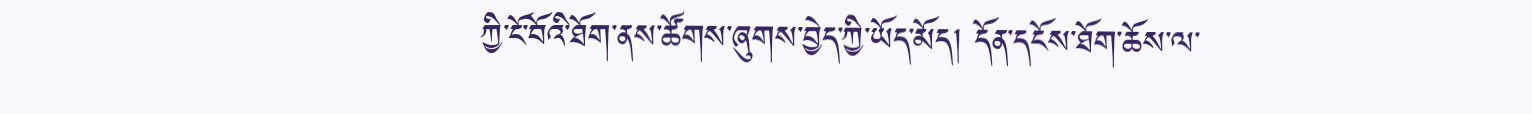ཀྱི་ངོ་བོའི་ཐོག་ནས་ཚོགས་ཞུགས་བྱེད་ཀྱི་ཡོད་མོད། དོན་དངོས་ཐོག་ཆོས་ལ་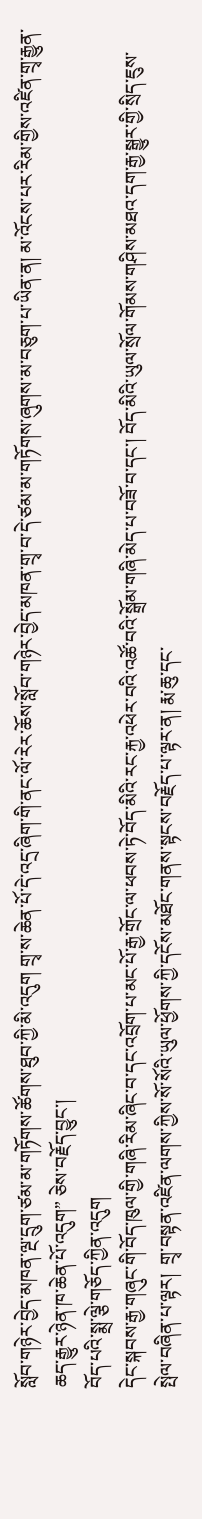སློབ་གཉེར་བྱེད་མཁན་ལྔ་དྲུག་ཙམ་མ་གཏོགས་ཚོགས་ཐུབ་ཀྱི་མི་འདུག གྲྭ་ས་ཆེན་པོ་དེ་འདྲ་ཞིག་གི་ནང་ལོ་རེར་ཆོས་སློབ་གཉེར་བྱེད་མཁན་གྲྭ་བ་དེ་ཙམ་མ་གཏོགས་ཞུགས་མ་བཅུག་པ་ཡིན་ན། མ་འོངས་པར་རིམ་གྱིས་འཛིན་གྲྭ་རྒྱུན་ཆད་རྒྱུར་ཉེན་ཁ་ཆེན་པོ་འདུག” ཅེས་བརྗོད་བྱུང་།
བོད་པའི་སྨྲ་ལྕེ་གཅོད་ཀྱིན་འདུག
དེང་སྐབས་རྒྱ་གཞུང་གི་བོད་ཁུལ་གྱི་གཞི་རིམ་ཞིང་བ་དང་འབྲོག་པ་མང་པོ་རྒྱ་གྲོང་ལ་ཕབས་ཏེ་བོད་མིའི་རང་རྐྱ་འཕེར་བའི་འཚོ་བའི་སྒྲོམ་གཞི་མེད་པ་བཟོ་བ་དང་། བོད་མིའི་ཡུལ་སྲོལ་གོམས་གཤིས་མཐའ་དག་རྒྱ་སྒྱུར་གྱི་སྲིད་ཇུས་སྤེལ་བཞིན་པ་ལྟར།  གྲྭ་བསྟན་འཛིན་ལགས་ཀྱིས་སོ་སོའི་ཡུལ་ཕྱོགས་ཀྱི་དངོས་མཐོང་གནས་སྟངས་བརྗོད་པ་ལྟར་ན། རྨ་ཆུ་དང་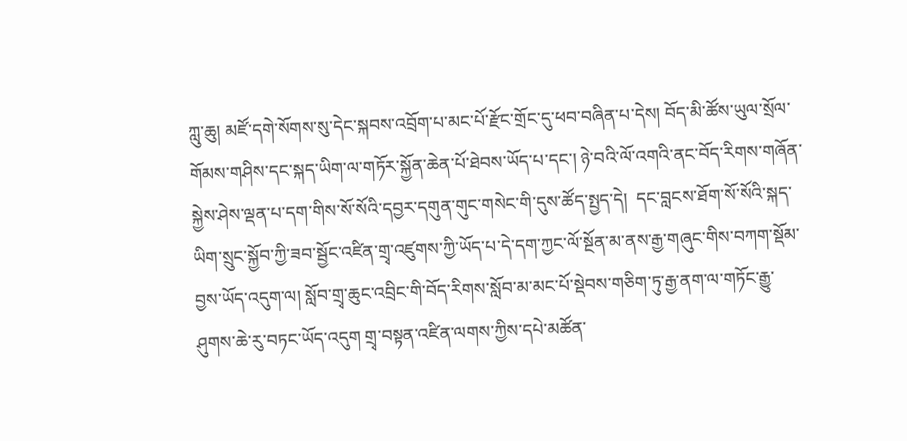ཀླུ་ཆུ། མཛོ་དགེ་སོགས་སུ་དེང་སྐབས་འབྲོག་པ་མང་པོ་རྫོང་གྲོང་དུ་ཕབ་བཞིན་པ་དེས། བོད་མི་ཚོས་ཡུལ་སྲོལ་གོམས་གཤིས་དང་སྐད་ཡིག་ལ་གཏོར་སྐྱོན་ཆེན་པོ་ཐེབས་ཡོད་པ་དང་། ཉེ་བའི་ལོ་འགའི་ནང་བོད་རིགས་གཞོན་སྐྱེས་ཤེས་ལྡན་པ་དག་གིས་སོ་སོའི་དབྱར་དགུན་གུང་གསེང་གི་དུས་ཚོད་སྤྱད་དེ།  དང་བླངས་ཐོག་སོ་སོའི་སྐད་ཡིག་སྲུང་སྐྱོབ་ཀྱི་ཟབ་སྦྱོང་འཛིན་གྲྭ་འཛུགས་ཀྱི་ཡོད་པ་དེ་དག་ཀྱང་ལོ་སྔོན་མ་ནས་རྒྱ་གཞུང་གིས་བཀག་སྡོམ་བྱས་ཡོད་འདུག་ལ། སློབ་གྲྭ་ཆུང་འབྲིང་གི་བོད་རིགས་སློབ་མ་མང་པོ་སྡེབས་གཅིག་ཏུ་རྒྱ་ནག་ལ་གཏོང་རྒྱུ་ཤུགས་ཆེ་རུ་བཏང་ཡོད་འདུག གྲྭ་བསྟན་འཛིན་ལགས་ཀྱིས་དཔེ་མཚོན་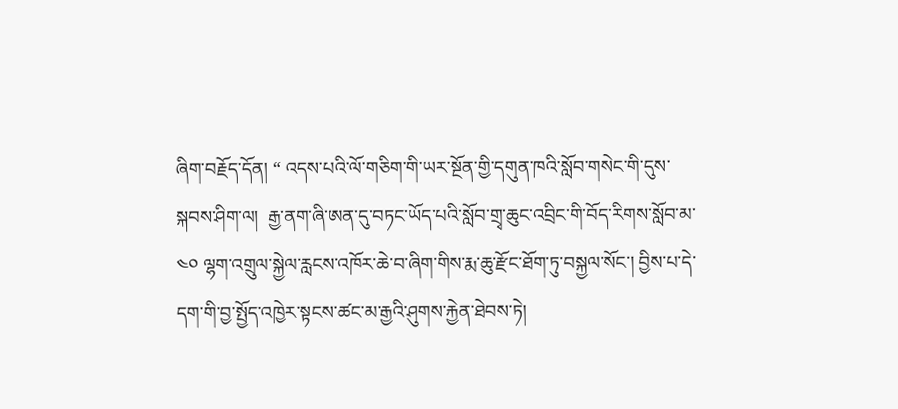ཞིག་བརྗོད་དོན། “ འདས་པའི་ལོ་གཅིག་གི་ཡར་སྔོན་གྱི་དགུན་ཁའི་སློབ་གསེང་གི་དུས་སྐབས་ཤིག་ལ།  རྒྱ་ནག་ཞི་ཨན་དུ་བཏང་ཡོད་པའི་སློབ་གྲྭ་ཆུང་འབྲིང་གི་བོད་རིགས་སློབ་མ་ ༤༠ ལྷག་འགྲུལ་སྐྱེལ་རླངས་འཁོར་ཆེ་བ་ཞིག་གིས་རྨ་ཆུ་རྫོང་ཐོག་ཏུ་བསྐྱལ་སོང་། བྱིས་པ་དེ་དག་གི་བྱ་སྤྱོད་འཁྱེར་སྟངས་ཚང་མ་རྒྱའི་ཤུགས་རྐྱེན་ཐེབས་ཏེ།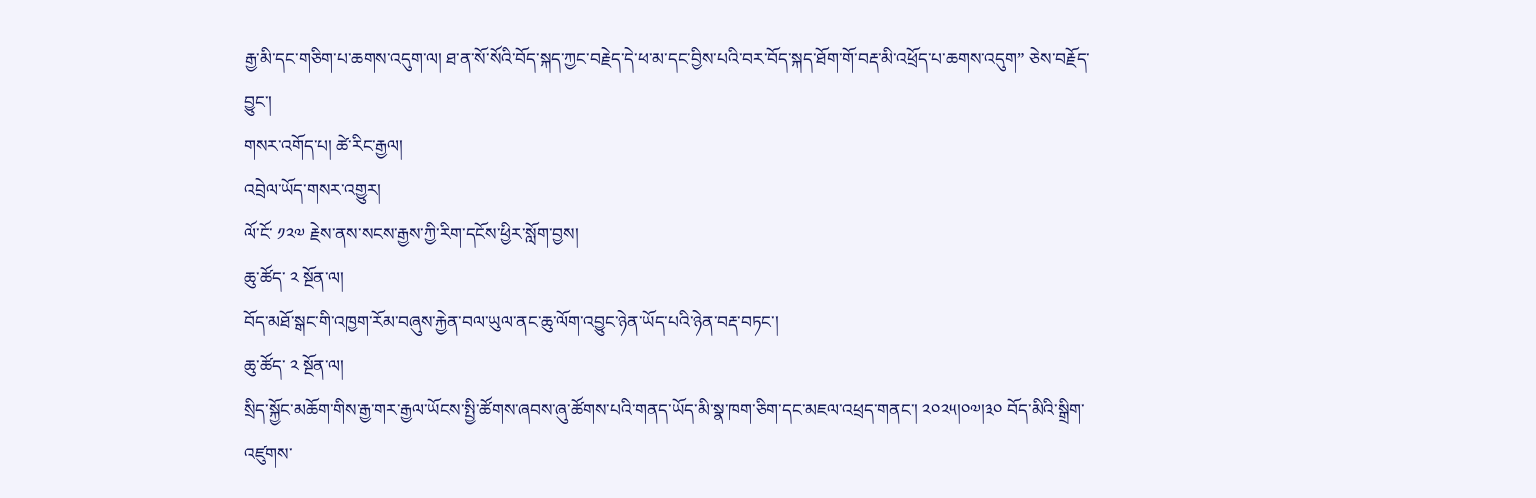རྒྱ་མི་དང་གཅིག་པ་ཆགས་འདུག་ལ། ཐ་ན་སོ་སོའི་བོད་སྐད་ཀྱང་བརྗེད་དེ་ཕ་མ་དང་བྱིས་པའི་བར་བོད་སྐད་ཐོག་གོ་བརྡ་མི་འཕྲོད་པ་ཆགས་འདུག” ཅེས་བརྗོད་བྱུང་།
གསར་འགོད་པ། ཚེ་རིང་རྒྱལ།
འབྲེལ་ཡོད་གསར་འགྱུར།
ལོ་ངོ་ ༡༢༧ རྗེས་ནས་སངས་རྒྱས་ཀྱི་རིག་དངོས་ཕྱིར་སློག་བྱས།
ཆུ་ཚོད་ ༢ སྔོན་ལ།
བོད་མཐོ་སྒང་གི་འཁྱག་རོམ་བཞུས་རྐྱེན་བལ་ཡུལ་ནང་ཆུ་ལོག་འབྱུང་ཉེན་ཡོད་པའི་ཉེན་བརྡ་བཏང་།
ཆུ་ཚོད་ ༢ སྔོན་ལ།
སྲིད་སྐྱོང་མཆོག་གིས་རྒྱ་གར་རྒྱལ་ཡོངས་སྤྱི་ཚོགས་ཞབས་ཞུ་ཚོགས་པའི་གནད་ཡོད་མི་སྣ་ཁག་ཅིག་དང་མཇལ་འཕྲད་གནང་། ༢༠༢༥།༠༧།༣༠ བོད་མིའི་སྒྲིག་འཛུགས་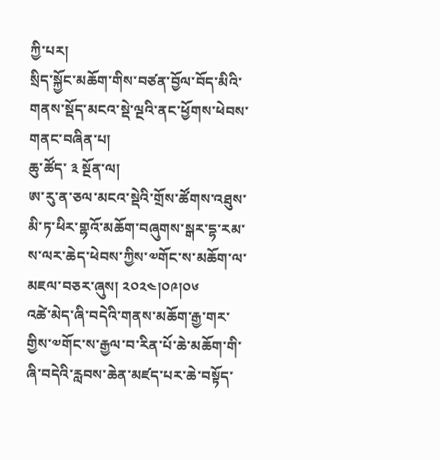ཀྱི་པར།
སྲིད་སྐྱོང་མཆོག་གིས་བཙན་བྱོལ་བོད་མིའི་གནས་སྡོད་མངའ་སྡེ་ལྔའི་ནང་ཕྱོགས་ཕེབས་གནང་བཞིན་པ།
ཆུ་ཚོད་ ༣ སྔོན་ལ།
ཨ་རུ་ན་ཅལ་མངའ་སྡེའི་གྲོས་ཚོགས་འཐུས་མི་ཏ་ཕིར་གྷའོ་མཆོག་བཞུགས་སྒར་དྷ་རམ་ས་ལར་ཆེད་ཕེབས་ཀྱིས་༧གོང་ས་མཆོག་ལ་མཇལ་བཅར་ཞུས། ༢༠༢༤།༠༩།༠༦
འཚེ་མེད་ཞི་བདེའི་གནས་མཆོག་རྒྱ་གར་གྱིས་༧གོང་ས་རྒྱལ་བ་རིན་པོ་ཆེ་མཆོག་གི་ཞི་བདེའི་རླབས་ཆེན་མཛད་པར་ཆེ་བསྟོད་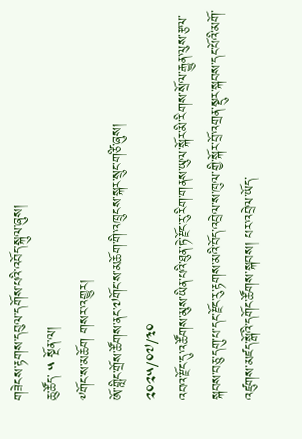གཟེངས་རྟགས་དབུལ་དགོས་པའི་འབོད་སྐུལ་ཞུས།
ཆུ་ཚོད་ ༥ སྔོན་ལ།
༸གོང་ས་མཆོག གསར་འགྱུར།
ཨོ་གླིང་གྲོས་ཚོགས་ནང་༧གོང་ས་མཆོག་གི་འཁྲུངས་སྐར་སྲུང་གཙི་ཞུས།
༢༠༢༥/༠༧/༣༠
འབའ་རྫོང་དུ་འཚོགས་མུས་ཡིན་པའི་ཐུན་ཏེ་རྫོང་རུ་རིག་གནས་ཡུལ་སྐོར་མི་རིགས་སྲོལ་རྒྱུན་ལུས་རྩལ་སྐབས་བཅུ་དགུ་པ་དང་རྫོང་རུ་རྟགས་མའི་བོད་འབྲེལ་ས་ཁུལ་གྱི་སྐོར་བྲོ་འགྲན་སྡུར་སྐབས་དང་པོའི་མགོ་འཛུགས་མཛད་སྒོའི་དགོང་ཚོགས་སྐབས། པར་འབྲེལ་ཡོད་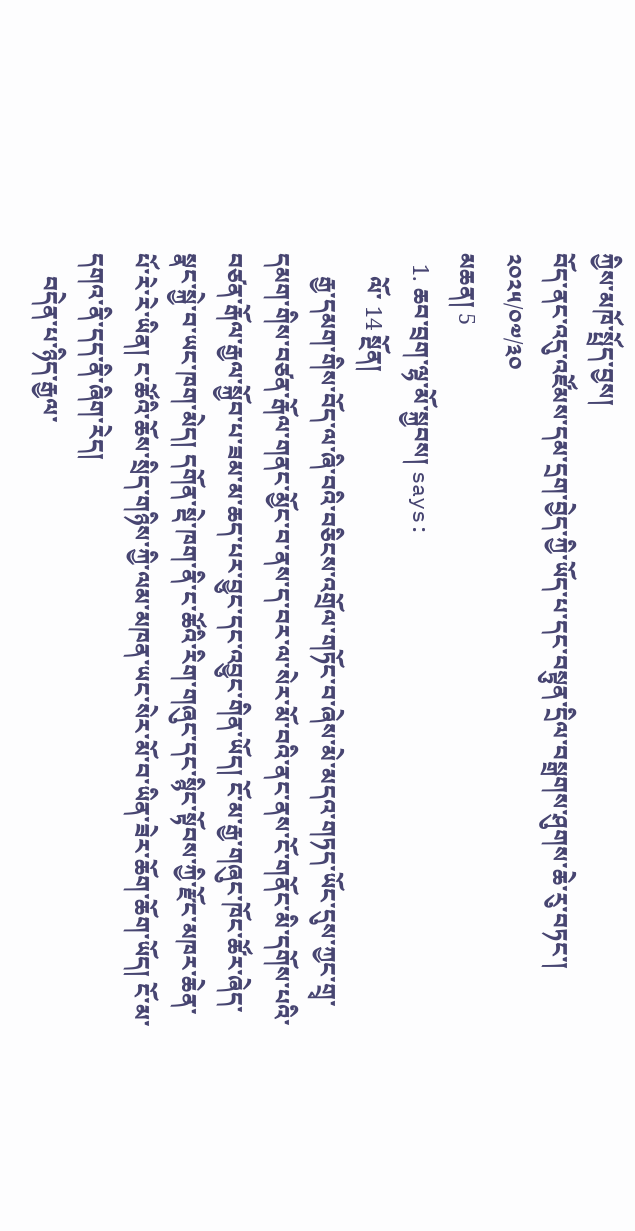ཀྱིས་མཁོ་སྤྲོད་བྱས།
བོད་ནང་འདུ་འཛོམས་དམ་དྲག་བྱེད་ཀྱི་ཡོད་པ་དང་བསྟུན་དྲིལ་བསྒྲགས་ཤུགས་ཆེ་རུ་བཏང་།
༢༠༢༥/༠༧/༣༠
མཆན། 5
  1. ཆབ་བྲག་ལྷ་མོ་སྐྱབས། says:
    ལོ་ 14 སྔོན།
    རྒྱ་དམག་གིས་བོད་ལ་ཞི་བའི་བཅིངས་འགྲོལ་གཏོང་བ་ཞེས་མེ་མདའ་གཏད་ཡོང་དུས་ཀྱང་གྲྭ་དམག་གིས་བཙན་རྒོལ་གནང་མྱོང་བ་ནས་ད་བར་ལ་སེར་མོ་བའི་ནང་ནས་ངོ་གནོང་མི་དགོས་པའི་བཙན་རྒོལ་རྒྱལ་སྐྱོབ་པ་ཟམ་མ་ཆད་པར་བྱུང་དང་འབྱུང་གིན་ཡོད། ངོ་མ་རྒྱ་གཞུང་ཁོང་ཚོར་ཞེད་སྣང་སྐྱེ་བ་ཡང་ཁག་མེད། དགོན་སྡེ་ཁག་ནི་ང་ཚོའི་རིག་གཞུང་དང་སྙིང་སྟོབས་ཀྱི་རྫོང་མཁར་ཆེན་པོ་རེ་རེ་ཡིན། ང་ཚོའི་ཆོས་སྲིད་གཉིས་ཀྱི་ལམ་མཁན་ཡང་སེར་མོ་བ་ཡིན་ཟེར་ཆོག་ཆོག་ཡོད། ངོ་མ་དགའ་ནི་དད་ནི་ཞིག་རེད།
    བདེན་པ་ཉིད་རྒྱལ་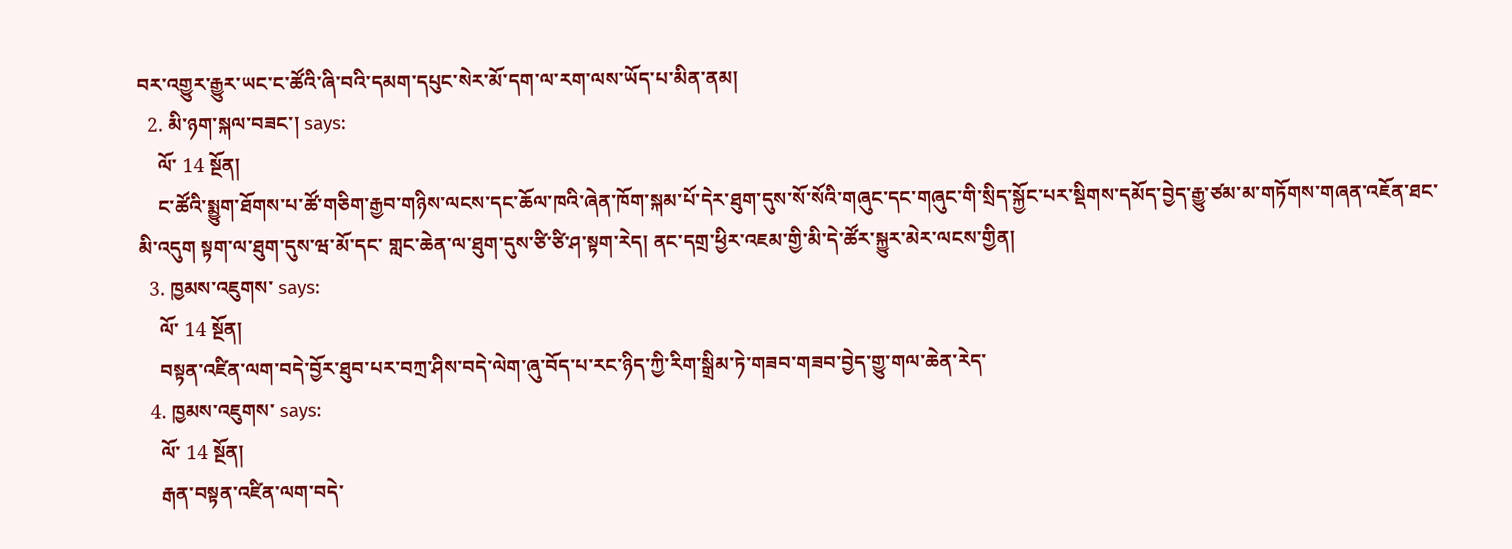བར་འགྱུར་རྒྱུར་ཡང་ང་ཚོའི་ཞི་བའི་དམག་དཔུང་སེར་མོ་དག་ལ་རག་ལས་ཡོད་པ་མིན་ནམ།
  2. མི་ཉག་སྐལ་བཟང་། says:
    ལོ་ 14 སྔོན།
    ང་ཚོའི་སྨྱུག་ཐོགས་པ་ཚོ་གཅིག་རྒྱབ་གཉིས་ལངས་དང་ཆོལ་ཁའི་ཞེན་ཁོག་སྐམ་པོ་དེར་ཐུག་དུས་སོ་སོའི་གཞུང་དང་གཞུང་གི་སྲིད་སྐྱོང་པར་སྡིགས་དམོད་བྱེད་རྒྱུ་ཙམ་མ་གཏོགས་གཞན་འཇོན་ཐང་མི་འདུག སྟག་ལ་ཐུག་དུས་ཝ་མོ་དང་ གླང་ཆེན་ལ་ཐུག་དུས་ཙི་ཙི་ཤ་སྟག་རེད། ནང་དགྲ་ཕྱིར་འཇམ་གྱི་མི་དེ་ཚོར་སྐྱུར་མེར་ལངས་གྱིན།
  3. ཁྱམས་འཇུགས་ says:
    ལོ་ 14 སྔོན།
    བསྟན་འཛིན་ལག་བདེ་བྱོར་ཐུབ་པར་བཀྲ་ཤིས་བདེ་ལེག་ཞུ་བོད་པ་རང་ཉིད་ཀྱི་རིག་སྒྲིམ་ཏེ་གཟབ་གཟབ་བྱེད་གྱུ་གལ་ཆེན་རེད་
  4. ཁྱམས་འཇུགས་ says:
    ལོ་ 14 སྔོན།
    རྒན་བསྟན་འཛིན་ལག་བདེ་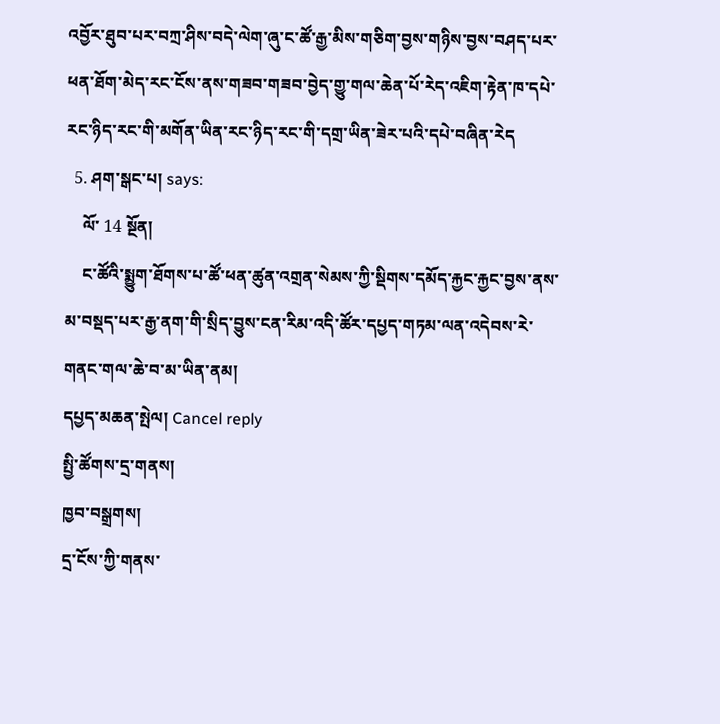འབྱོར་ཐུབ་པར་བཀྲ་ཤིས་བདེ་ལེག་ཞུ་ང་ཚོ་རྒྱ་མིས་གཅིག་བྱས་གཉིས་བྱས་བཤད་པར་ཕན་ཐོག་མེད་རང་ངོས་ནས་གཟབ་གཟབ་བྱེད་གྱུ་གལ་ཆེན་པོ་རེད་འཇིག་རྟེན་ཁ་དཔེ་རང་ཉིད་རང་གི་མགོན་ཡིན་རང་ཉིད་རང་གི་དགྲ་ཡིན་ཟེར་པའི་དཔེ་བཞིན་རེད
  5. ཤག་སྒང་པ། says:
    ལོ་ 14 སྔོན།
    ང་ཚོའི་སྨྱུག་ཐོགས་པ་ཚོ་ཕན་ཚུན་འགྲན་སེམས་ཀྱི་སྡིགས་དམོད་རྐྱང་རྐྱང་བྱས་ནས་མ་བསྡད་པར་རྒྱ་ནག་གི་སྲིད་བྱུས་ངན་རིམ་འདི་ཚོར་དཔྱད་གཏམ་ལན་འདེབས་རེ་གནང་གལ་ཆེ་བ་མ་ཡིན་ནམ།
དཔྱད་མཆན་སྤེལ། Cancel reply
སྤྱི་ཚོགས་དྲ་གནས།
ཁྱབ་བསྒྲགས།
དྲ་ངོས་ཀྱི་གནས་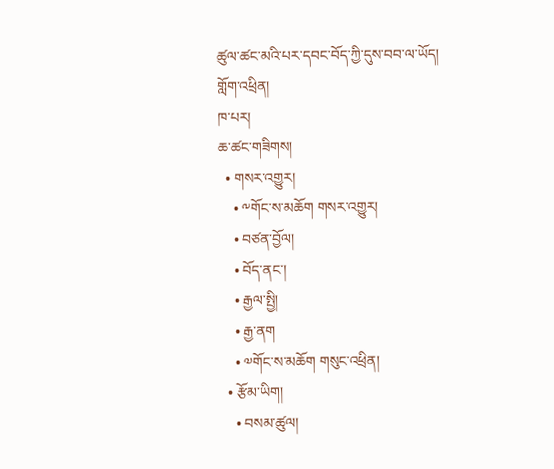ཚུལ་ཚང་མའི་པར་དབང་བོད་ཀྱི་དུས་བབ་ལ་ཡོད།
གློག་འཕྲིན།
ཁ་པར།
ཆ་ཚང་གཟིགས།
  • གསར་འགྱུར།
    • ༸གོང་ས་མཆོག གསར་འགྱུར།
    • བཙན་བྱོལ།
    • བོད་ནང་།
    • རྒྱལ་སྤྱི།
    • རྒྱ་ནག
    • ༧གོང་ས་མཆོག གསུང་འཕྲིན།
  • རྩོམ་ཡིག།
    • བསམ་ཚུལ།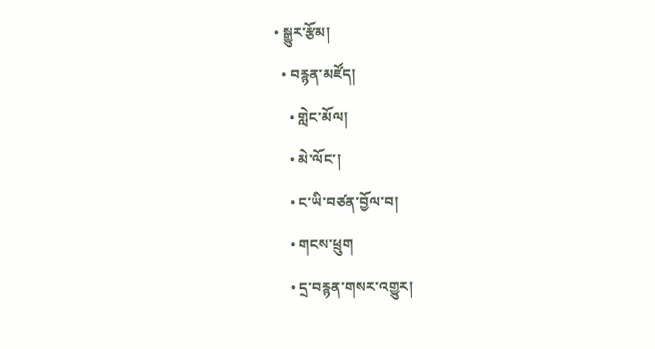• སྒྱུར་རྩོམ།
  • བརྙན་མཛོད།
    • གླེང་མོལ།
    • མེ་ལོང་།
    • ང་ཡི་བཙན་བྱོལ་བ།
    • གངས་ཕྲུག
    • དྲ་བརྙན་གསར་འགྱུར།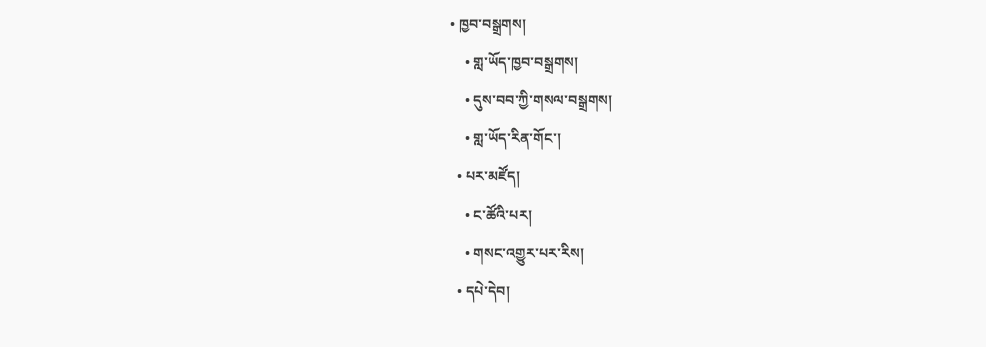• ཁྱབ་བསྒྲགས།
    • གླ་ཡོད་ཁྱབ་བསྒྲགས།
    • དུས་བབ་ཀྱི་གསལ་བསྒྲགས།
    • གླ་ཡོད་རིན་གོང་།
  • པར་མཛོད།
    • ང་ཚོའི་པར།
    • གསང་འགྱུར་པར་རིས།
  • དཔེ་དེབ།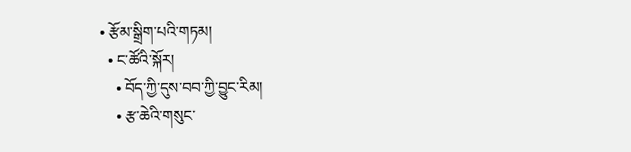• རྩོམ་སྒྲིག་པའི་གཏམ།
  • ང་ཚོའི་སྐོར།
    • བོད་ཀྱི་དུས་བབ་ཀྱི་བྱུང་རིམ།
    • རྩ་ཆེའི་གསུང་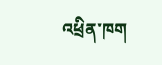འཕྲིན་ཁག